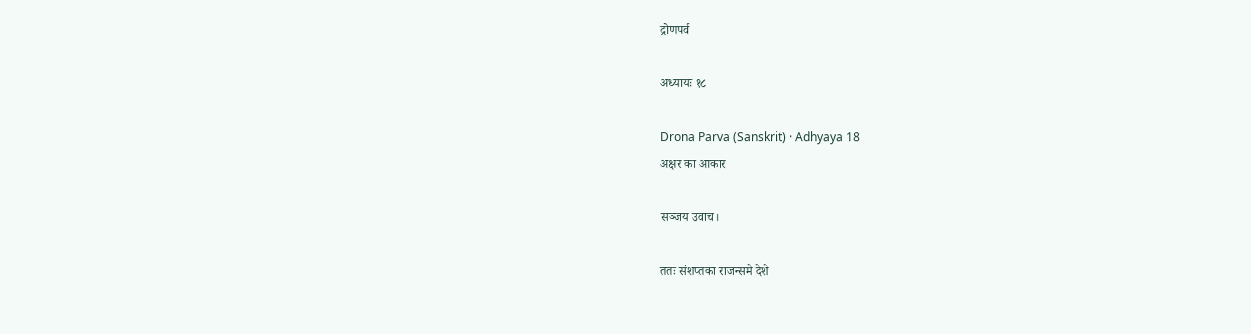द्रोणपर्व

अध्यायः १८

Drona Parva (Sanskrit) · Adhyaya 18
अक्षर का आकार

सञ्जय उवाच।

ततः संशप्तका राजन्समे देशे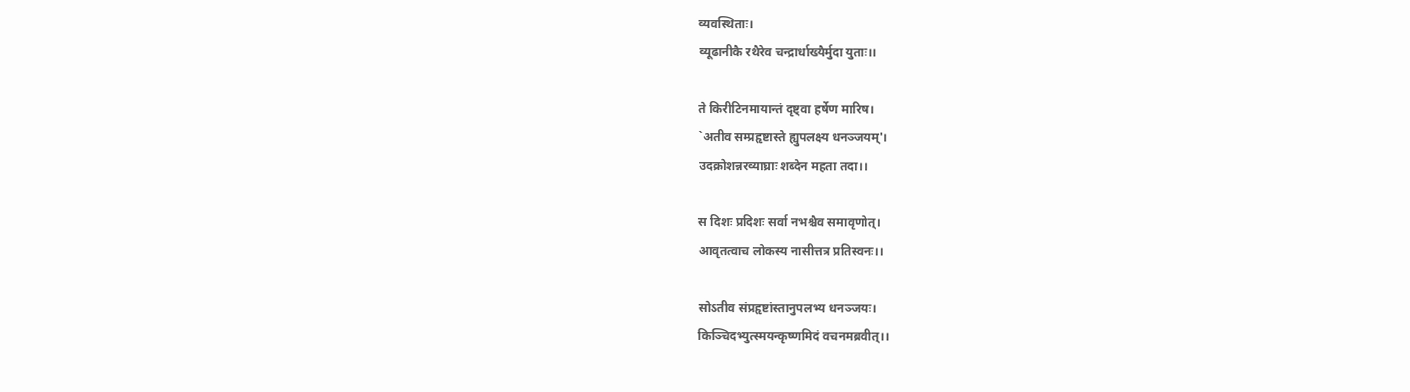व्यवस्थिताः।
व्यूढानीकै रथैरेव चन्द्रार्धाख्यैर्मुदा युताः।।

ते किरीटिनमायान्तं दृष्ट्वा हर्षेण मारिष।
`अतीव सम्प्रहृष्टास्ते ह्युपलक्ष्य धनञ्जयम्'।
उदक्रोशन्नरव्याघ्राः शब्देन महता तदा।।

स दिशः प्रदिशः सर्वा नभश्चैव समावृणोत्।
आवृतत्वाच लोकस्य नासीत्तत्र प्रतिस्वनः।।

सोऽतीव संप्रहृष्टांस्तानुपलभ्य धनञ्जयः।
किञ्चिदभ्युत्स्मयन्कृष्णमिदं वचनमब्रवीत्।।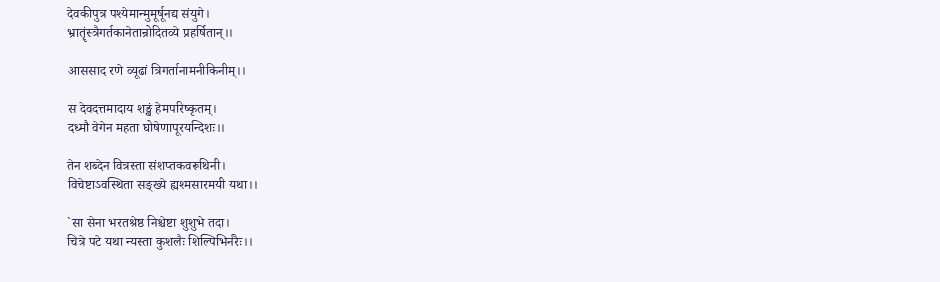देवकीपुत्र पश्येमान्मुमूर्षूनद्य संयुगे।
भ्रातॄंस्त्रैगर्तकानेतान्रोदितव्ये प्रहर्षितान्।।

आससाद रणे व्यूढां त्रिगर्तानामनीकिनीम्।।

स देवदत्तमादाय शङ्खं हेमपरिष्कृतम्।
दध्मौ वेगेन महता घोषेणापूरयन्दिशः।।

तेन शब्देन वित्रस्ता संशप्तकवरूथिनी।
विचेष्टाऽवस्थिता सङ्ख्ये ह्यश्मसारमयी यथा।।

`सा सेना भरतश्रेष्ठ निश्चेष्टा शुशुभे तदा।
चित्रे पटे यथा न्यस्ता कुशलैः शिल्पिभिर्नरैः।।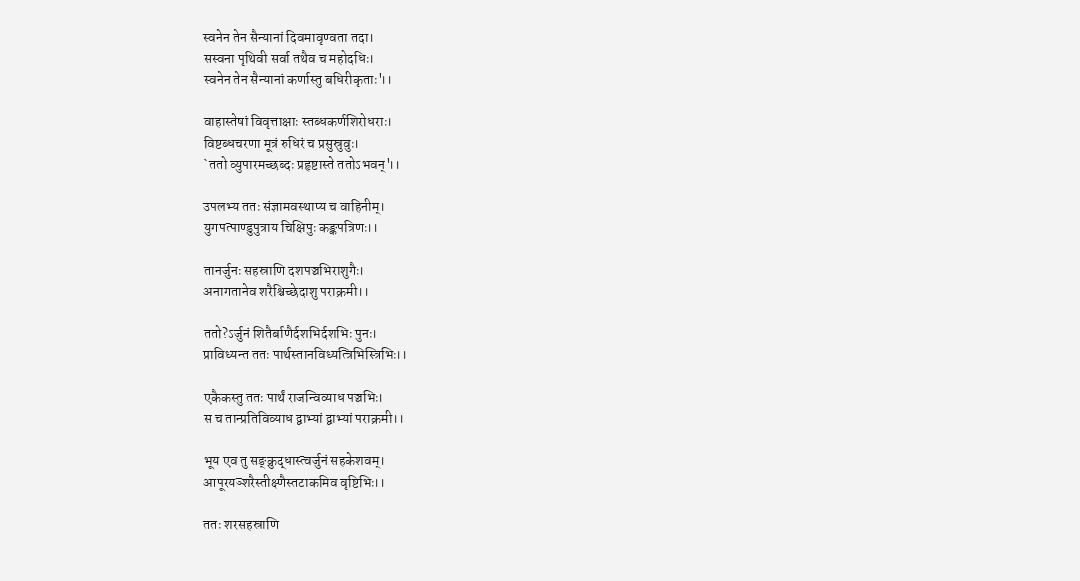स्वनेन तेन सैन्यानां दिवमावृण्वता तदा।
सस्वना पृथिवी सर्वा तथैव च महोदधिः।
स्वनेन तेन सैन्यानां कर्णास्तु बधिरीकृताः'।।

वाहास्तेषां विवृत्ताक्षाः स्तब्धकर्णशिरोधराः।
विष्टब्धचरणा मूत्रं रुधिरं च प्रसुस्रुवुः।
`ततो व्युपारमच्छब्दः प्रहृष्टास्ते ततोऽभवन्'।।

उपलभ्य ततः संज्ञामवस्थाप्य च वाहिनीम्।
युगपत्पाण्डुपुत्राय चिक्षिपुः कङ्कपत्रिणः।।

तानर्जुनः सहस्राणि दशपञ्चभिराशुगैः।
अनागतानेव शरैश्चिच्छेदाशु पराक्रमी।।

ततो?ऽर्जुनं शितैर्बाणैर्दशभिर्दशभिः पुनः।
प्राविध्यन्त ततः पार्थस्तानविध्यत्त्रिभिस्त्रिभिः।।

एकैकस्तु ततः पार्थं राजन्विव्याध पञ्चभिः।
स च तान्प्रतिविव्याध द्वाभ्यां द्वाभ्यां पराक्रमी।।

भूय एव तु सङ्क्रुद्धास्त्वर्जुनं सहकेशवम्।
आपूरयञ्शरैस्तीक्ष्णैस्तटाकमिव वृष्टिभिः।।

ततः शरसहस्राणि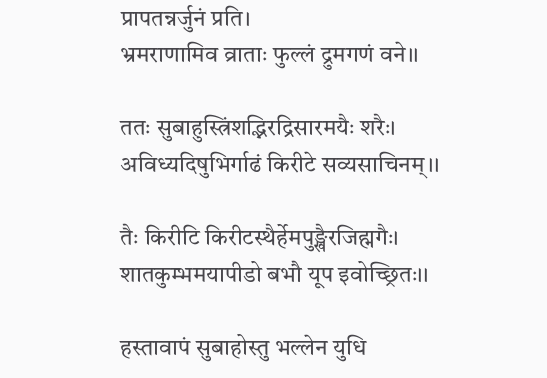प्रापतन्नर्जुनं प्रति।
भ्रमराणामिव व्राताः फुल्लं द्रुमगणं वने।।

ततः सुबाहुस्त्रिंशद्भिरद्रिसारमयैः शरैः।
अविध्यदिषुभिर्गाढं किरीटे सव्यसाचिनम्।।

तैः किरीटि किरीटस्थैर्हेमपुङ्खैरजिह्मगैः।
शातकुम्भमयापीडो बभौ यूप इवोच्छ्रितः।।

हस्तावापं सुबाहोस्तु भल्लेन युधि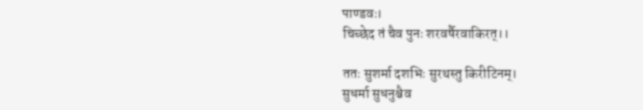पाण्डवः।
चिच्छेद तं चैव पुनः शरवर्षैरवाकिरत्।।

ततः सुशर्मा दशभिः सुरथस्तु किरीटिनम्।
सुधर्मा सुधनुश्चैव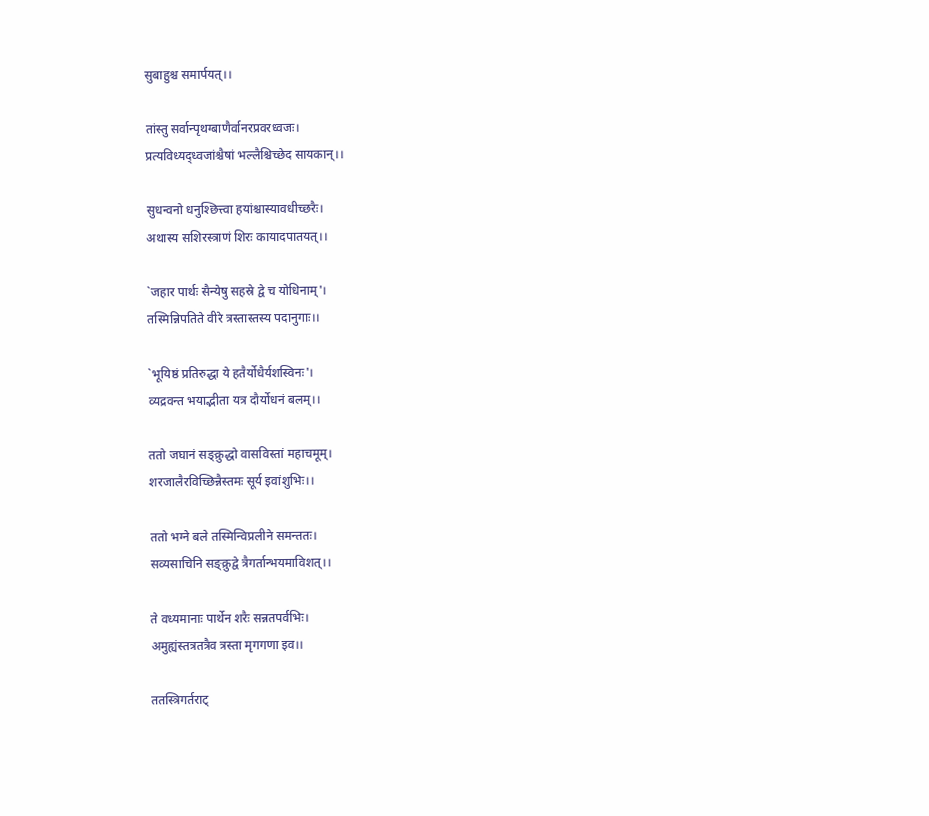सुबाहुश्च समार्पयत्।।

तांस्तु सर्वान्पृथग्बाणैर्वानरप्रवरध्वजः।
प्रत्यविध्यद्ध्वजांश्चैषां भल्लैश्चिच्छेद सायकान्।।

सुधन्वनो धनुश्छित्त्वा हयांश्चास्यावधीच्छरैः।
अथास्य सशिरस्त्राणं शिरः कायादपातयत्।।

`जहार पार्थः सैन्येषु सहस्रे द्वे च योधिनाम्'।
तस्मिन्निपतिते वीरे त्रस्तास्तस्य पदानुगाः।।

`भूयिष्ठं प्रतिरुद्धा ये हतैर्योधैर्यशस्विनः'।
व्यद्रवन्त भयाद्भीता यत्र दौर्योधनं बलम्।।

ततो जघानं सङ्क्रुद्धो वासविस्तां महाचमूम्।
शरजालैरविच्छिन्नैस्तमः सूर्य इवांशुभिः।।

ततो भग्ने बले तस्मिन्विप्रलीने समन्ततः।
सव्यसाचिनि सङ्क्रुद्वे त्रैगर्तान्भयमाविशत्।।

ते वध्यमानाः पार्थेन शरैः सन्नतपर्वभिः।
अमुह्यंस्तत्रतत्रैव त्रस्ता मृगगणा इव।।

ततस्त्रिगर्तराट्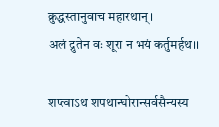क्रुद्धस्तानुवाच महारथान्।
अलं द्रुतेन वः शूरा न भयं कर्तुमर्हथ।।

शप्त्वाऽथ शपथान्घोरान्सर्वसैन्यस्य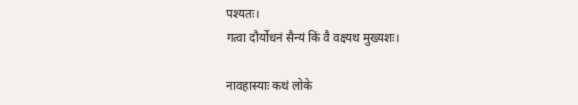पश्यतः।
गत्वा दौर्योधनं सैन्यं किं वै वक्ष्यथ मुख्यशः।

नावहास्याः कथं लोके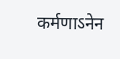कर्मणाऽनेन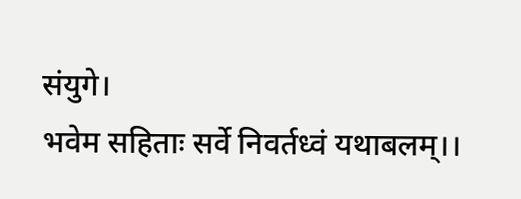संयुगे।
भवेम सहिताः सर्वे निवर्तध्वं यथाबलम्।।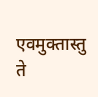एवमुक्तास्तु ते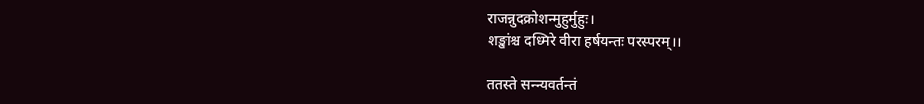राजन्नुदक्रोशन्मुहुर्मुहुः।
शङ्खांश्च दध्मिरे वीरा हर्षयन्तः परस्परम्।।

ततस्ते सन्न्यवर्तन्तं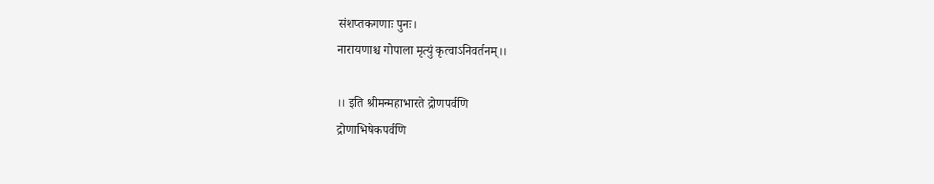संशप्तकगणाः पुनः।
नारायणाश्च गोपाला मृत्युं कृत्वाऽनिवर्तनम्।।

।। इति श्रीमन्महाभारते द्रोणपर्वणि
द्रोणाभिषेकपर्वणि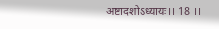अष्टादशोऽध्यायः।। 18 ।।